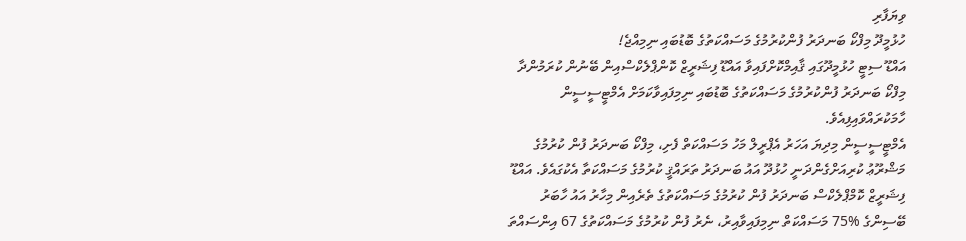ވިޔަފާރި
ހުޅުމީދޫ މިފްކޯ ބަނދަރު ފުންކުރުމުގެ މަސައްކަތުގެ ބޮޑުބައި ނިމިއްޖެ!
އައްޑޫ ސިޓީ ހުޅުމީދޫގައި ޤާއިމްކޮށްފައިވާ އައްޑޫ ފިޝަރީޒް ކޮންޕްލެކްސްއިން ބޭނުން ކުރަމުންދާ މިފްކޯ ބަނދަރު ފުންކުރުމުގެ މަސައްކަތުގެ ބޮޑުބައި ނިމިފައިވާކަމަށް އެމްޓީސީސީން ހާމަކުރައްވައިފިއެވެ.
އެމްޓީސީސީން މިދިޔަ އަހަރު އެޕްރީލް މަހު މަސައްކަތް ފެށި، މިފްކޯ ބަނދަރު ފުން ކުރުމުގެ މަޝްރޫޢު ކުރިއަށްގެންދަނީ ހުޅުދޫ އައު ބަނދަރު ތަރައްޤީ ކުރުމުގެ މަސައްކަތާ އެކުގައެވެ. އައްޑޫ ފިޝަރީޒް ކޮމްޕްލެކްސް ބަނދަރު ފުން ކުރުމުގެ މަސައްކަތުގެ ތެރެއިން މިހާރު އައު ހާބަރު ބޭސިންގެ %75 މަސައްކަތް ނިމިފައިވާއިރު، ނެރު ފުން ކުރުމުގެ މަސައްކަތުގެ 67 އިންސައްތަ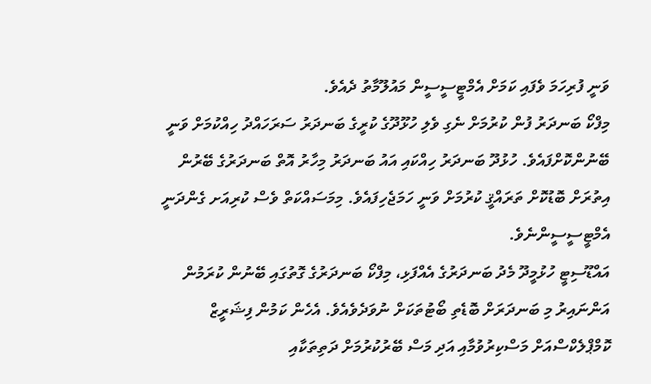ވަނީ ފުރިހަމަ ވެފައި ކަމަށް އެމްޓީސީސީން މައުލޫމާތު ދެއެވެ.
މިފްކޯ ބަނދަރު ފުން ކުރުމަށް ނެގި ވެލި ހުޅޫދޫގެ ކުރީގެ ބަނދަރު ސަރަހައްދު ހިއްކުމަށް ވަނީ ބޭނުންކޮށްފައެވެ. ހުޅުދޫ ބަނދަރު ހިއްކައި އައު ބަނދަރު މިހާރު އޮތް ބަނދަރުގެ ބޭރުން އިތުރަށް ބޮޑުކޮށް ތަރައްޤީ ކުރުމަށް ވަނީ ހަމަޖެހިފައެވެ. މިމަސައްކަތް ވެސް ކުރިއަށ ގެންދަނީ އެމްޓީސީސީންނެވެ.
އައްޑޫސިޓީ ހުޅުމީދޫ މެދު ބަނދަރުގެ އެއްފަޅި، މިފްކޯ ބަނދަރުގެ ގޮތުގައި ބޭނުން ކުރަމުން އަންނައިރު މި ބަނދަރަށް ބޮޑެތި ބޯޓުތަކަށް ނުވަދެވެއެވެ. އެހެން ކަމުން ފިޝަރީޒް ކޮމްޕްލެކްސްއަށް މަސްކިރުވުމާއި އަދި މަސް ބޭރުކުރުމަށް ދަތިތަކާއި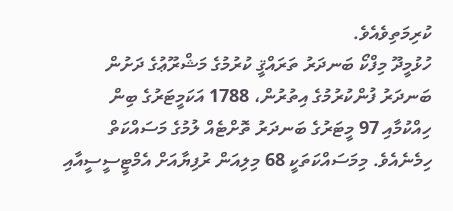ކުރިމަތިވެއެވެ.
ހުޅުމީދޫ މިފްކޯ ބަނދަރު ތަރައްޤީ ކުރުމުގެ މަޝްރޫޢުގެ ދަށުން ބަނދަރު ފުންކުރުމުގެ އިތުރުން، 1788 އަކަމީޓަރުގެ ބިން ހިއްކުމާއި 97 މީޓަރުގެ ބަނދަރު ތޮށްޓެއް ލުމުގެ މަސައްކަތް ހިމެނެއެވެ. މިމަސައްކަތަކީ 68 މިލިއަން ރުފިޔާއަށް އެމްޓީސީސީއާއި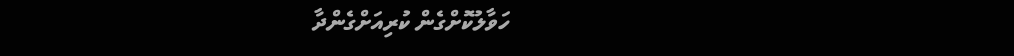ހަވާލުކޮށްގެން ކުރިއަށްގެންދާ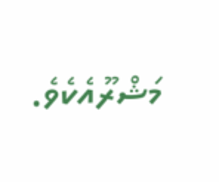މަޝްރޫއެކެވެ.